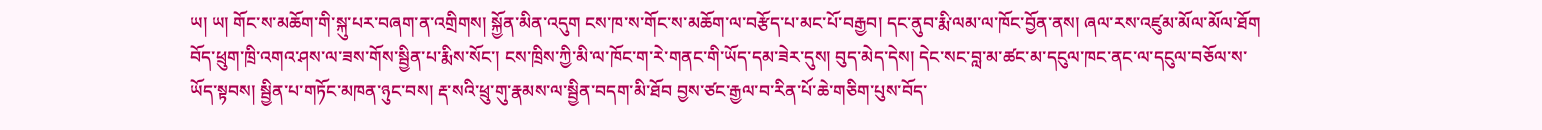ཡ། ཡ། གོང་ས་མཆོག་གི་སྐུ་པར་བཞག་ན་འགྲིགས། སྐྱོན་མིན་འདུག ངས་ཁ་ས་གོང་ས་མཆོག་ལ་བརྩོད་པ་མང་པོ་བརྒྱབ། དང་ནུབ་རྨི་ལམ་ལ་ཁོང་བྱོན་ནས། ཞལ་རས་འཛུམ་མོལ་མོལ་ཐོག བོད་ཕྲུག་ཁྲི་འགའ་ཤས་ལ་ཟས་གོས་སྦྱིན་པ་རྨིས་སོང་། ངས་ཁྲིས་ཀྱི་མི་ལ་ཁོང་ག་རེ་གནང་གི་ཡོད་དམ་ཟེར་དུས། བུད་མེད་དེས། དེང་སང་བླ་མ་ཚང་མ་དངུལ་ཁང་ནང་ལ་དངུལ་བཅོལ་ས་ཡོད་སྟབས། སྦྱིན་པ་གཏོང་མཁན་ཉུང་བས། རྡ་སའི་ཕྲུ་གུ་རྣམས་ལ་སྦྱིན་བདག་མི་ཐོབ བྱས་ཙང་རྒྱལ་བ་རིན་པོ་ཆེ་གཅིག་པུས་བོད་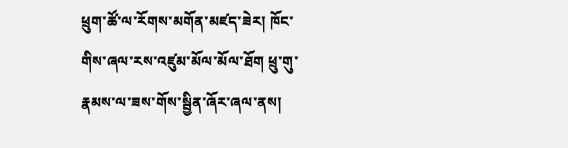ཕྲུག་ཚོ་ལ་རོགས་མགོན་མཛད་ཟེར། ཁོང་གིས་ཞལ་རས་འཛུམ་མོལ་མོལ་ཐོག ཕྲུ་གུ་རྣམས་ལ་ཟས་གོས་སྦྱིན་ཞོར་ཞལ་ནས།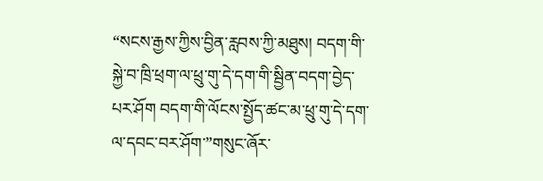“སངས་རྒྱས་ཀྱིས་བྱིན་རླབས་ཀྱི་མཐུས། བདག་གི་སྐྱེ་བ་ཁྲི་ཕྲག་ལ་ཕྲུ་གུ་དེ་དག་གི་སྦྱིན་བདག་བྱེད་པར་ཤོག བདག་གི་ལོངས་སྤྱོད་ཚང་མ་ཕྲུ་གུ་དེ་དག་ལ་དབང་བར་ཤོག་”གསུང་ཞོར་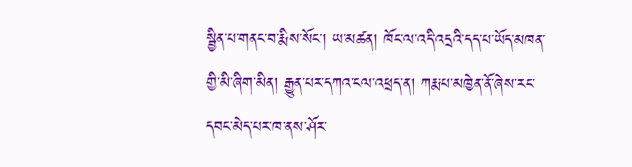སྦྱིན་པ་གནང་བ་རྨིས་སོང་། ཡ་མཚན། ཁོང་ལ་འདི་འདྲའི་དད་པ་ཡོད་མཁན་གྱི་མི་ཞིག་མིན། རྒྱུན་པར་དཀའ་ངལ་འཕྲད་ན། ཀརྨ་པ་མཁྱེན་ནོ་ཞེས་རང་དབང་མེད་པར་ཁ་ནས་ཤོར་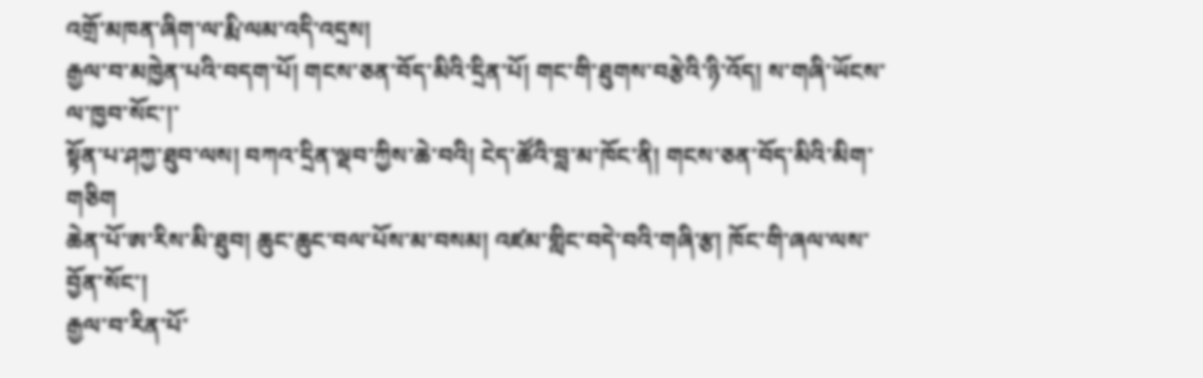འགྲོ་མཁན་ཞིག་ལ་རྨི་ལམ་འདི་འདྲས།
རྒྱལ་བ་མཁྱེན་པའི་བདག་པོ། གངས་ཅན་བོད་མིའི་དྲིན་པོ། གང་གི་ཐུགས་བརྩེའི་ཉི་འོད། ས་གཞི་ཡོངས་ལ་ཁྱབ་སོང་།་
སྟོན་པ་ཤཀྱ་ཐུབ་ལས། བཀའ་དྲིན་ལྡབ་ཀྱིས་ཆེ་བའི། ངེད་ཚོའི་བླ་མ་ཁོང་ནི། གངས་ཅན་བོད་མིའི་མིག་གཅིག
ཆེན་པོ་ཨ་རིས་མི་ཐུབ། ཆུང་ཆུང་བལ་པོས་མ་བསམ། འཛམ་གླིང་བདེ་བའི་གཞི་རྩ། ཁོང་གི་ཞལ་ལས་བྱོན་སོང་།
རྒྱལ་བ་རིན་པོ་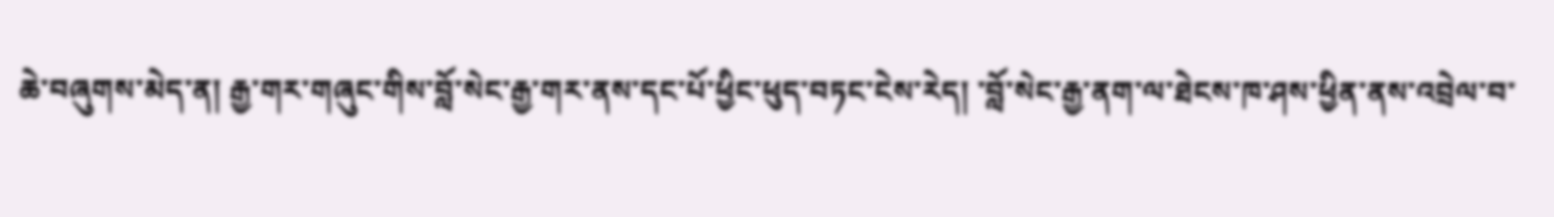ཆེ་བཞུགས་མེད་ན། རྒྱ་གར་གཞུང་གིས་བློ་སེང་རྒྱ་གར་ནས་དང་པོ་ཕྱིང་ཕུད་བཏང་ངེས་རེད། ་བློ་སེང་རྒྱ་ནག་ལ་ཐེངས་ཁ་ཤས་ཕྱིན་ནས་འབྲེལ་བ་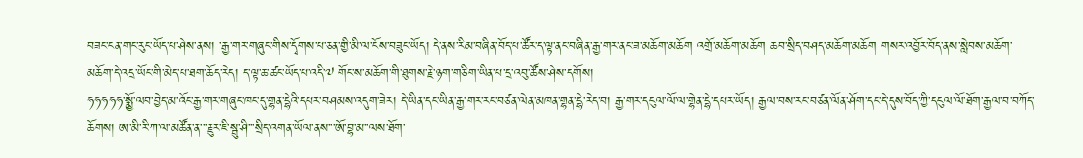བཟང་ངན་གང་རུང་ཡོད་པ་ཤེས་ནས། ་རྒྱ་གར་གཞུང་གིས་དྭོགས་པ་ཅན་གྱི་མི་ལ་ངོས་བཟུང་ཡོད། དེ་ནས་རིམ་བཞིན་བོད་པ་ཚོར་ད་ལྟ་ནང་བཞིན་རྒྱ་གར་ནང་ཟ་མཆོག་མཆོག འགྲོ་མཆོག་མཆོག ཆབ་སྲིད་བཤད་མཆོག་མཆོག གསར་འབྱོར་བོད་ནས་སླེབས་མཆོག་མཆོག་དེ་འདྲ་ཡོང་གི་མེད་པ་ཐག་ཆོད་རེད། ད་ལྟ་ཆ་ཚང་ཡོད་པ་འདི་༧ གོང་ས་མཆོག་གི་ཐུགས་རྗེ་ཉག་གཅིག་ཡིན་པ་དྲ་འབུ་ཚོས་ཤེས་དགོས།
ཧཧཧཧཧ་སྨྱོ་ལབ་བྱེད་མ་འོང་རྒྱ་གར་གཞུང་ཁང་དུ་གྷན་དྷེའི་དཔར་བཤམས་འདུག་ཟེར། དེ་ཡིན་དང་ཡིན་རྒྱ་གར་རང་བཙན་ལེན་མཁན་གྷན་དྷེ་རེད་བ། རྒྱ་གར་དངུལ་ལོ་ལ་གྷེན་དྷེ་དཔར་ཡོད། རྒྱལ་བས་རང་བཙན་ལོན་ཤོག་དང་དེ་དུས་བོད་ཀྱི་དངུལ་ལོ་ཐོག་རྒྱལ་བ་བཀོད་ཆོགས། ཨ་མི་རི་ཀ་ལ་མཚོན་ན་་་རྗུར་ཇི་སྦུ་ཤི་་་སྲིད་འགན་ཡོལ་ནས་་་ཨོ་བྷ་མ་་ལས་ཐོག་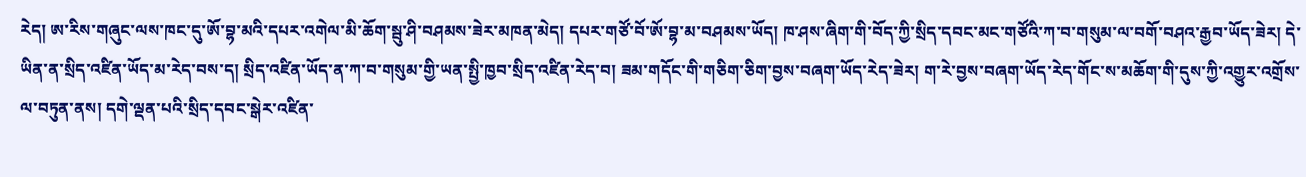རེད། ཨ་རིས་གཞུང་ལས་ཁང་དུ་ཨོ་བྷ་མའི་དཔར་འགེལ་མི་ཆོག་སྦུ་ཤི་བཤམས་ཟེར་མཁན་མེད། དཔར་གཙོ་བོ་ཨོ་བྷ་མ་བཤམས་ཡོད། ཁ་ཤས་ཞིག་གི་བོད་ཀྱི་སྲིད་དབང་མང་གཙོའི་ཀ་བ་གསུམ་ལ་བགོ་བཤའ་རྒྱབ་ཡོད་ཟེར། དེ་ཡིན་ན་སྲིད་འཛིན་ཡོད་མ་རེད་བས་ད། སྲིད་འཛིན་ཡོད་ན་ཀ་བ་གསུམ་གྱི་ཡན་སྤྱི་ཁྱབ་སྲིད་འཛིན་རེད་བ། ཟམ་གདོང་གི་གཅིག་ཅིག་བྱས་བཞག་ཡོད་རེད་ཟེར། ག་རེ་བྱས་བཞག་ཡོད་རེད་གོང་ས་མཆོག་གི་དུས་ཀྱི་འགྱུར་འགྲོས་ལ་བཏུན་ནས། དགེ་ལྡན་པའི་སྲིད་དབང་སྒེར་འཛིན་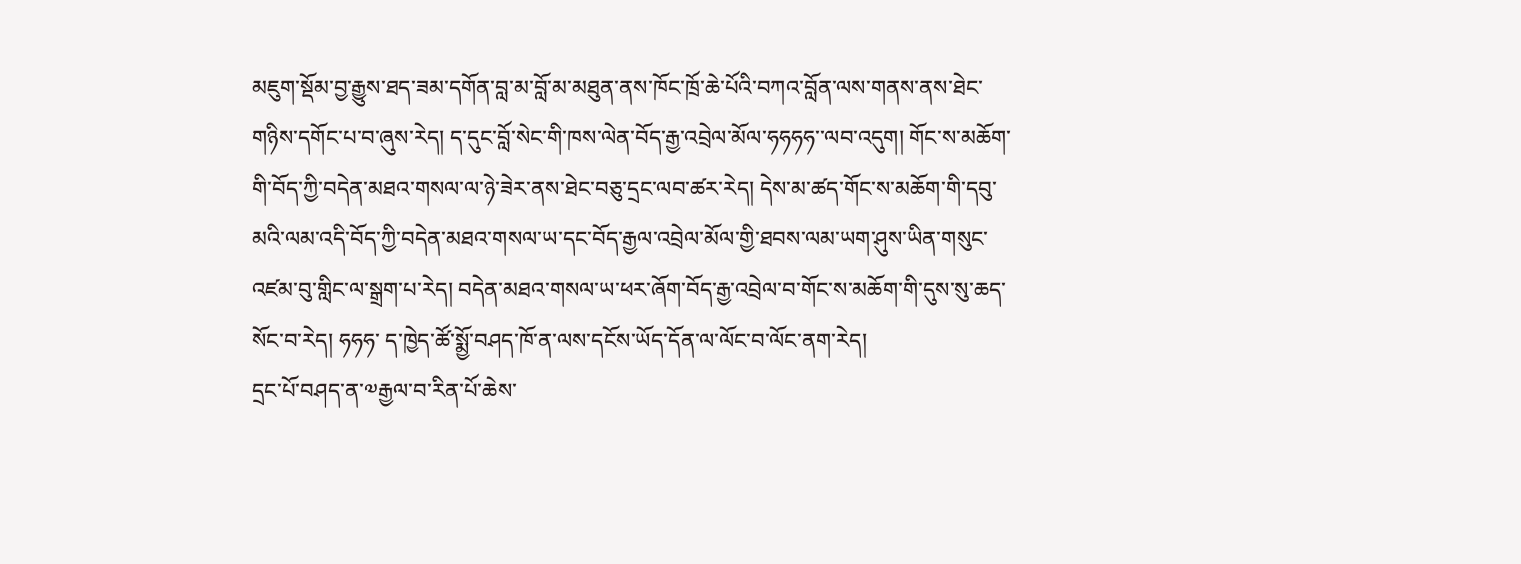མཇུག་སྡོམ་བྱ་རྒྱུས་ཐད་ཟམ་དགོན་བླ་མ་བློ་མ་མཐུན་ནས་ཁོང་ཁྲོ་ཆེ་པོའི་བཀའ་བློན་ལས་གནས་ནས་ཐེང་གཉིས་དགོང་པ་བ་ཞུས་རེད། ད་དུང་བློ་སེང་གི་ཁས་ལེན་བོད་རྒྱ་འབྲེལ་མོལ་ཧཧཧཧ་་ལབ་འདུག། གོང་ས་མཆོག་གི་བོད་ཀྱི་བདེན་མཐའ་གསལ་ལ་ཉེ་ཟེར་ནས་ཐེང་བཅུ་དྲང་ལབ་ཚར་རེད། དེས་མ་ཚད་གོང་ས་མཆོག་གི་དབུ་མའི་ལམ་འདི་བོད་ཀྱི་བདེན་མཐའ་གསལ་ཡ་དང་བོད་རྒྱལ་འབྲེལ་མོལ་གྱི་ཐབས་ལམ་ཡག་ཤུས་ཡིན་གསུང་འཛམ་བུ་གླིང་ལ་སྒྲག་པ་རེད། བདེན་མཐའ་གསལ་ཡ་ཕར་ཞོག་བོད་རྒྱ་འབྲེལ་བ་གོང་ས་མཆོག་གི་དུས་སུ་ཆད་སོང་བ་རེད། ཧཧཧ་ ད་ཁྱེད་ཚོ་སྨྱོ་བཤད་ཁོ་ན་ལས་དངོས་ཡོད་དོན་ལ་ལོང་བ་ལོང་ནག་རེད།
དྲང་པོ་བཤད་ན་༧རྒྱལ་བ་རིན་པོ་ཆེས་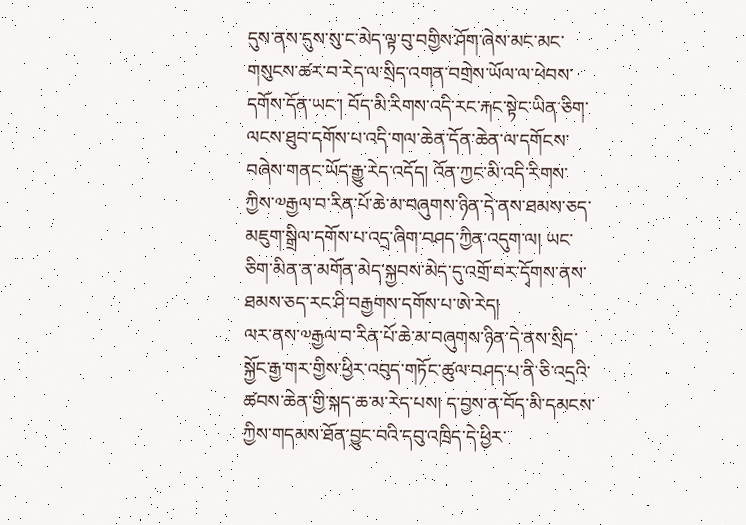དུས་ནས་དུས་སུ་ང་མེད་ལྟ་བུ་བགྱིས་ཤོག་ཞེས་མང་མང་གསུངས་ཚར་བ་རེད་ལ་སྲིད་འགན་བགྲེས་ཡོལ་ལ་ཕེབས་དགོས་དོན་ཡང་། བོད་མི་རིགས་འདི་རང་རྐང་སྟེང་ཡིན་ཅིག་ལངས་ཐུབ་དགོས་པ་འདི་གལ་ཆེན་དོན་ཆེན་ལ་དགོངས་བཞེས་གནང་ཡོད་རྒྱུ་རེད་འདོད། འོན་ཀྱང་མི་འདི་རིགས་ཀྱིས་༧རྒྱལ་བ་རིན་པོ་ཆེ་མ་བཞུགས་ཉིན་དེ་ནས་ཐམས་ཅད་མཇུག་སྒྲིལ་དགོས་པ་འདྲ་ཞིག་བཤད་ཀྱིན་འདུག་ལ། ཡང་ཅིག་མིན་ན་མགོན་མེད་སྐྱབས་མེད་དུ་འགྲོ་བར་དྭོགས་ནས་ཐམས་ཅད་རང་ཤི་བརྒྱགས་དགོས་པ་ཨེ་རེད།
ལར་ནས་༧རྒྱལ་བ་རིན་པོ་ཆེ་མ་བཞུགས་ཉིན་དེ་ནས་སྲིད་སྐྱོང་རྒྱ་གར་གྱིས་ཕྱིར་འབུད་གཏོང་ཚུལ་བཤད་པ་ནི་ཅི་འདྲའི་ཚབས་ཆེན་གྱི་སྐད་ཆ་མ་རེད་པས། ད་བྱས་ན་བོད་མི་དམངས་ཀྱིས་གདམས་ཐོན་བྱུང་བའི་དབུ་འཁྲིད་དེ་ཕྱིར་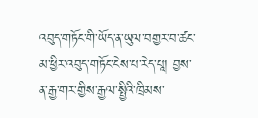འབུད་གཏོང་གི་ཡོད་ན་ཡུལ་བགྱར་བ་ཚང་མ་ཕྱིར་འབུད་གཏོང་ངེས་པ་རེད་པཱ། བྱས་ན་རྒྱ་གར་གྱིས་རྒྱལ་སྤྱིའི་ཁྲིམས་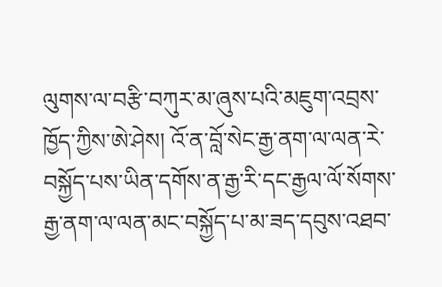ལུགས་ལ་བརྩི་བཀུར་མ་ཞུས་པའི་མཇུག་འབྲས་ཁྱོད་ཀྱིས་ཨེ་ཤེས། འོ་ན་བློ་སེང་རྒྱ་ནག་ལ་ལན་རེ་བསྐྱོད་པས་ཡིན་དགོས་ན་རྒྱ་རི་དང་རྒྱལ་ལོ་སོགས་རྒྱ་ནག་ལ་ལན་མང་བསྐྱོད་པ་མ་ཟད་དབུས་འཐབ་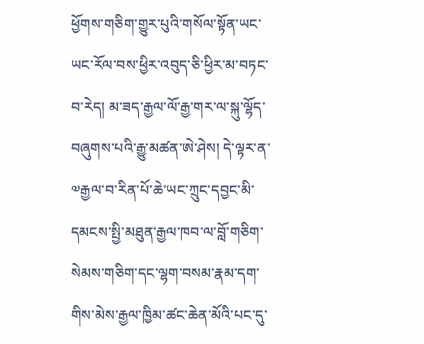ཕྱོགས་གཅིག་གྱུར་པུའི་གསོལ་སྟོན་ཡང་ཡང་རོལ་བས་ཕྱིར་འབུད་ཅི་ཕྱིར་མ་བཏང་བ་རེད། མ་ཟད་རྒྱལ་ལོ་རྒྱ་གར་ལ་སྐུ་ལྷོད་བཞུགས་པའི་རྒྱུ་མཚན་ཨེ་ཤེས། དེ་ལྟར་ན་༧རྒྱལ་བ་རིན་པོ་ཆེ་ཡང་ཀྲུང་དབྱང་མི་དམངས་སྤྱི་མཐུན་རྒྱལ་ཁབ་ལ་བློ་གཅིག་སེམས་གཅིག་དང་ལྷག་བསམ་རྣམ་དག་གིས་མེས་རྒྱལ་ཁྱིམ་ཚང་ཆེན་མོའི་པང་དུ་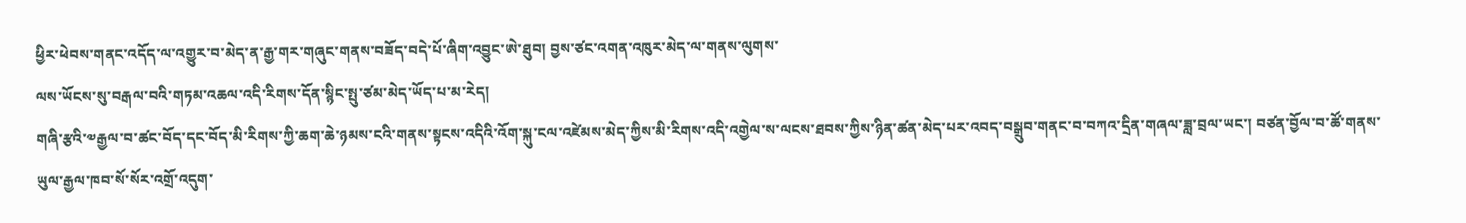ཕྱིར་ཕེབས་གནང་འདོད་ལ་འགྱུར་བ་མེད་ན་རྒྱ་གར་གཞུང་གནས་བཟོད་བདེ་པོ་ཞིག་འབྱུང་ཨེ་ཐུབ། བྱས་ཙང་འགན་འཁུར་མེད་ལ་གནས་ལུགས་
ལས་ཡོངས་སུ་བརྒལ་བའི་གཏམ་འཆལ་འདི་རིགས་དོན་སྙིང་སྤུ་ཙམ་མེད་ཡོད་པ་མ་རེད།
གཞི་རྩའི་༧རྒྱལ་བ་ཚང་བོད་དང་བོད་མི་རིགས་ཀྱི་ཆག་ཆེ་ཉམས་ངའི་གནས་སྟངས་འདིའི་འོག་སྐུ་ངལ་འཛེམས་མེད་ཀྱིས་མི་རིགས་འདི་འགྱེལ་ས་ལངས་ཐབས་ཀྱིས་ཉིན་ཚན་མེད་པར་འབད་བསྒྲུབ་གནང་བ་བཀའ་དྲིན་གཞལ་ཟླ་བྲལ་ཡང་། བཙན་བྱོལ་བ་ཚོ་གནས་ཡུལ་རྒྱལ་ཁབ་སོ་སོར་འགྲོ་འདུག་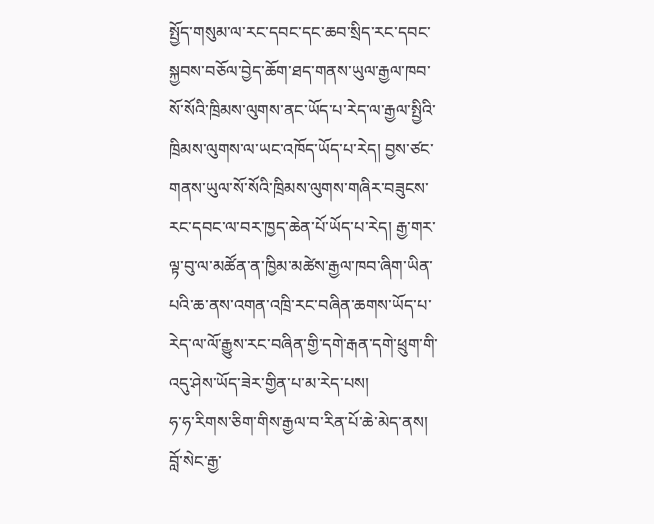སྤྱོད་གསུམ་ལ་རང་དབང་དང་ཆབ་སྲིད་རང་དབང་སྐྱབས་བཅོལ་བྱེད་ཆོག་ཐད་གནས་ཡུལ་རྒྱལ་ཁབ་སོ་སོའི་ཁྲིམས་ལུགས་ནང་ཡོད་པ་རེད་ལ་རྒྱལ་སྤྱིའི་ཁྲིམས་ལུགས་ལ་ཡང་འཁོད་ཡོད་པ་རེད། བྱས་ཙང་གནས་ཡུལ་སོ་སོའི་ཁྲིམས་ལུགས་གཞིར་བཟུངས་རང་དབང་ལ་བར་ཁྱད་ཆེན་པོ་ཡོད་པ་རེད། རྒྱ་གར་ལྟ་བུ་ལ་མཚོན་ན་ཁྱིམ་མཚེས་རྒྱལ་ཁབ་ཞིག་ཡིན་པའི་ཆ་ནས་འགན་འཁྲི་རང་བཞིན་ཆགས་ཡོད་པ་རེད་ལ་ལོ་རྒྱུས་རང་བཞིན་གྱི་དགེ་རྒན་དགེ་ཕྲུག་གི་འདུ་ཤེས་ཡོད་ཟེར་གྱིན་པ་མ་རེད་པས།
ཧ་ཧ་རིགས་ཅིག་གིས་རྒྱལ་བ་རིན་པོ་ཆེ་མེད་ནས། བློ་སེང་རྒྱ་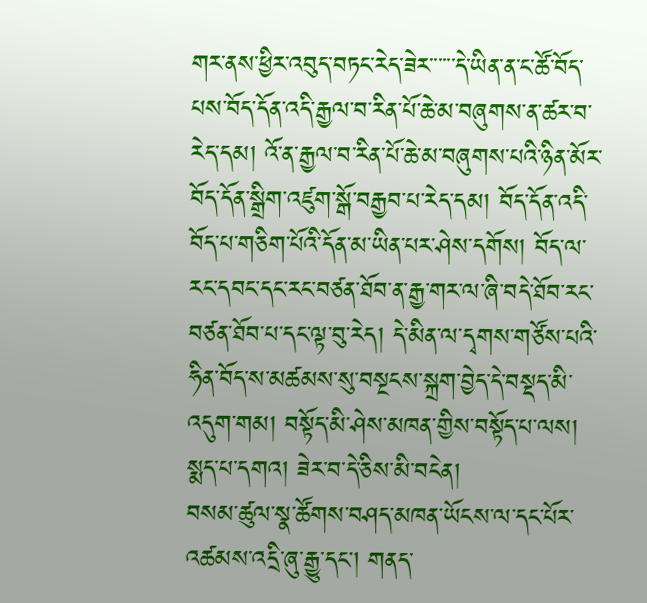གར་ནས་ཕྱིར་འབུད་བཏང་རེད་ཟེར་་་་་་དེ་ཡིན་ན་ང་ཚོ་བོད་པས་བོད་དོན་འདི་རྒྱལ་བ་རིན་པོ་ཆེ་མ་བཞུགས་ན་ཚར་བ་རེད་དམ། འོ་ན་རྒྱལ་བ་རིན་པོ་ཆེ་མ་བཞུགས་པའི་ཉིན་མོར་བོད་དོན་སྒྲིག་འཛུག་སྒོ་བརྒྱབ་པ་རེད་དམ། བོད་དོན་འདི་བོད་པ་གཅིག་པོའི་དོན་མ་ཡིན་པར་ཤེས་དགོས། བོད་ལ་རང་དབང་དང་རང་བཙན་ཐོབ་ན་རྒྱ་གར་ལ་ཞི་བདེ་ཐོབ་རང་བཙན་ཐོབ་པ་དང་ལྟ་བུ་རེད། དེ་མིན་ལ་དྭགས་གཙོས་པའི་ཧིན་བོད་ས་མཚམས་སུ་བསྔངས་སྐྲག་བྱེད་དེ་བསྡད་མི་འདུག་གམ། བསྟོད་མི་ཤེས་མཁན་གྱིས་བསྟོད་པ་ལས། སྨད་པ་དགའ། ཟེར་བ་དེ་ཅིས་མི་བངེན།
བསམ་ཚུལ་སྣ་ཚོགས་བཤད་མཁན་ཡོངས་ལ་དང་པོར་འཚམས་འདྲི་ཞུ་རྒྱུ་དང། གནད་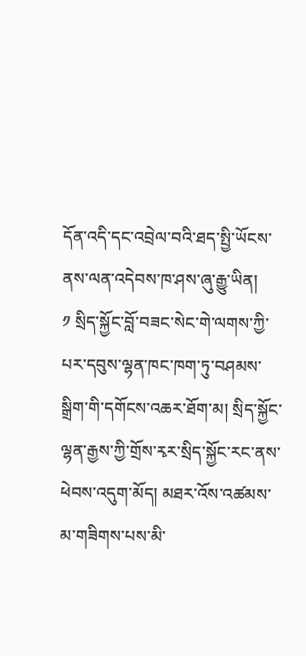དོན་འདི་དང་འབྲེལ་བའི་ཐད་སྤྱི་ཡོངས་ནས་ལན་འདེབས་ཁ་ཤས་ཞུ་རྒྱུ་ཡིན།
༡ སྲིད་སྐྱོང་བློ་བཟང་སེང་གེ་ལགས་ཀྱི་པར་དབུས་ལྷན་ཁང་ཁག་ཏུ་བཤམས་སྒྲིག་གི་དགོངས་འཆར་ཐོག་མ། སྲིད་སྐྱོང་ལྷན་རྒྱས་ཀྱི་གྲོས་རྭར་སྲིད་སྐྱོང་རང་ནས་ཕེབས་འདུག་མོད། མཐར་འོས་འཚམས་མ་གཟིགས་པས་མི་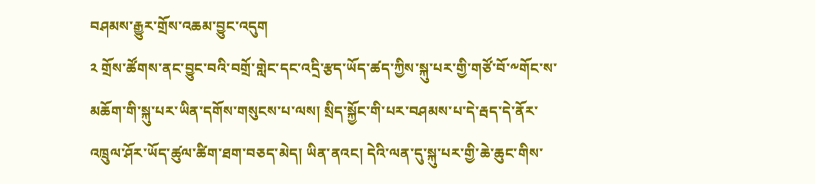བཤམས་རྒྱུར་གྲོས་འཆམ་བྱུང་འདུག
༢ གྲོས་ཚོགས་ནང་བྱུང་བའི་བགྲོ་གླེང་དང་འདྲི་རྩད་ཡོད་ཚད་ཀྱིས་སྐུ་པར་གྱི་གཙོ་བོ་༸གོང་ས་མཆོག་གི་སྐུ་པར་ཡིན་དགོས་གསུངས་པ་ལས། སྲིད་སྐྱོང་གི་པར་བཤམས་པ་དེ་རྦད་དེ་ནོར་འཁྲུལ་ཤོར་ཡོད་ཚུལ་ཚིག་ཐག་བཅད་མེད། ཡིན་ནའང། དེའི་ལན་དུ་སྐུ་པར་གྱི་ཆེ་ཆུང་གིས་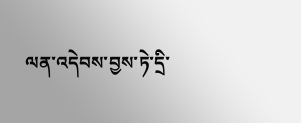ལན་འདེབས་བྱས་ཏེ་དྲི་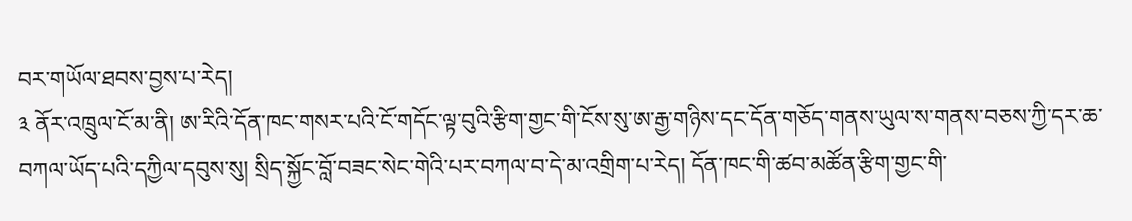བར་གཡོལ་ཐབས་བྱས་པ་རེད།
༣ ནོར་འཁྲུལ་ངོ་མ་ནི། ཨ་རིའི་དོན་ཁང་གསར་པའི་ངོ་གདོང་ལྟ་བུའི་རྩིག་གྱང་གི་ངོས་སུ་ཨ་རྒྱ་གཉིས་དང་དོན་གཅོད་གནས་ཡུལ་ས་གནས་བཅས་ཀྱི་དར་ཆ་བཀལ་ཡོད་པའི་དཀྱིལ་དབུས་སུ། སྲིད་སྐྱོང་བློ་བཟང་སེང་གེའི་པར་བཀལ་བ་དེ་མ་འགྲིག་པ་རེད། དོན་ཁང་གི་ཚབ་མཚོན་རྩིག་གྱང་གི་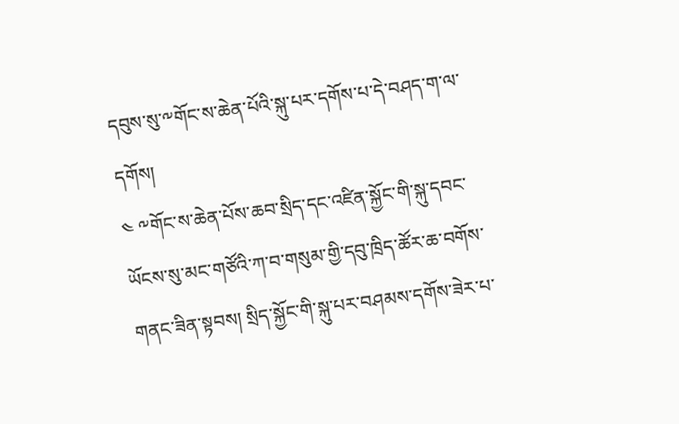དབུས་སུ་༸གོང་ས་ཆེན་པོའི་སྐུ་པར་དགོས་པ་དེ་བཤད་ག་ལ་དགོས།
༤ ༸གོང་ས་ཆེན་པོས་ཆབ་སྲིད་དང་འཛིན་སྐྱོང་གི་སྐུ་དབང་ཡོངས་སུ་མང་གཙོའི་ཀ་བ་གསུམ་གྱི་དབུ་ཁྲིད་ཚོར་ཆ་བགོས་གནང་ཟིན་སྟབས། སྲིད་སྐྱོང་གི་སྐུ་པར་བཤམས་དགོས་ཟེར་པ་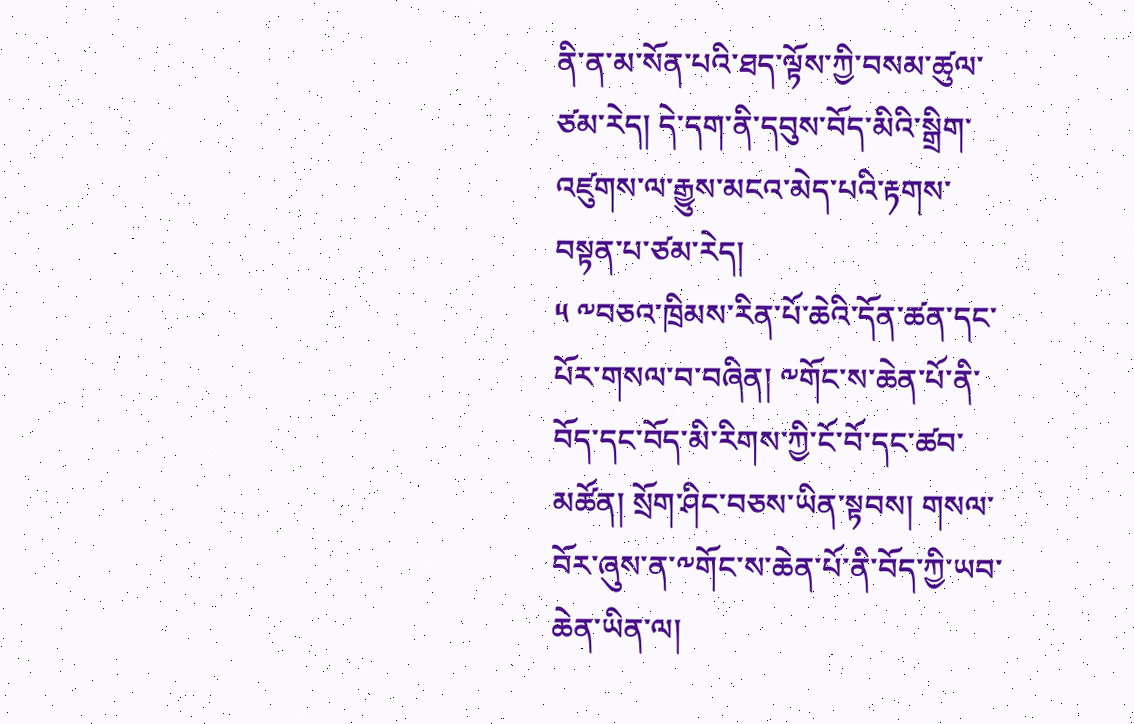ནི་ན་མ་སོན་པའི་ཐད་ལྟོས་ཀྱི་བསམ་ཚུལ་ཙམ་རེད། དེ་དག་ནི་དབུས་བོད་མིའི་སྒྲིག་འཛུགས་ལ་རྒྱུས་མངའ་མེད་པའི་རྟགས་བསྟན་པ་ཙམ་རེད།
༥ ༸བཅའ་ཁྲིམས་རིན་པོ་ཆེའི་དོན་ཚན་དང་པོར་གསལ་བ་བཞིན། ༸གོང་ས་ཆེན་པོ་ནི་བོད་དང་བོད་མི་རིགས་ཀྱི་ངོ་བོ་དང་ཚབ་མཚོན། སྲོག་ཤིང་བཅས་ཡིན་སྟབས། གསལ་བོར་ཞུས་ན་༸གོང་ས་ཆེན་པོ་ནི་བོད་ཀྱི་ཡབ་ཆེན་ཡིན་ལ།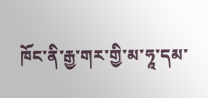ཁོང་ནི་རྒྱ་གར་གྱི་མ་ཧཱ་དམ་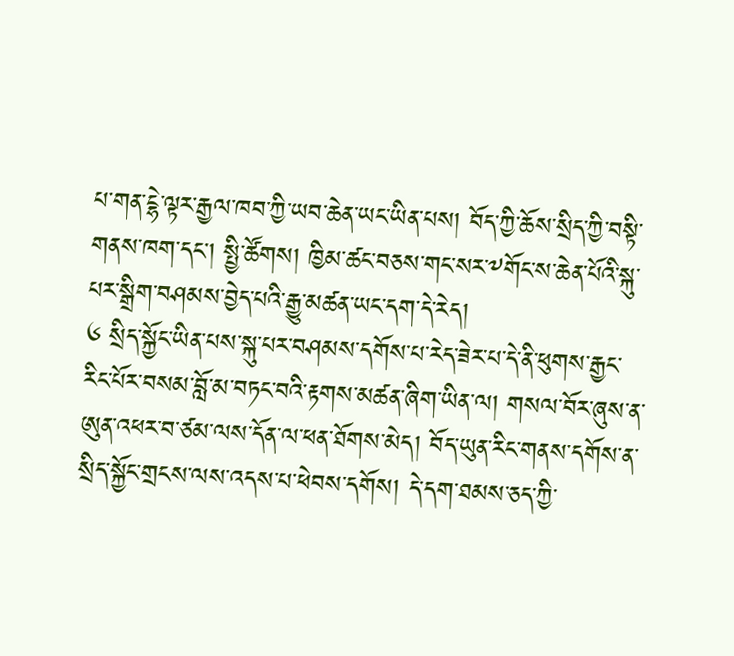པ་གན་ངྷེ་ལྟར་རྒྱལ་ཁབ་ཀྱི་ཡབ་ཆེན་ཡང་ཡིན་པས། བོད་ཀྱི་ཆོས་སྲིད་ཀྱི་བསྟི་གནས་ཁག་དང། སྤྱི་ཚོགས། ཁྱིམ་ཚང་བཅས་གང་སར་༸གོང་ས་ཆེན་པོའི་སྐུ་པར་སྒྲིག་བཤམས་བྱེད་པའི་རྒྱུ་མཚན་ཡང་དག་དེ་རེད།
༦ སྲིད་སྐྱོང་ཡིན་པས་སྐུ་པར་བཤམས་དགོས་པ་རེད་ཟེར་པ་དེ་ནི་ཕུགས་རྒྱང་རིང་པོར་བསམ་བློ་མ་བཏང་བའི་རྟགས་མཚན་ཞིག་ཡིན་ལ། གསལ་བོར་ཞུས་ན་ཨུན་འཕར་བ་ཙམ་ལས་དོན་ལ་ཕན་ཐོགས་མེད། བོད་ཡུན་རིང་གནས་དགོས་ན་སྲིད་སྐྱོང་གྲངས་ལས་འདས་པ་ཕེབས་དགོས། དེ་དག་ཐམས་ཅད་ཀྱི་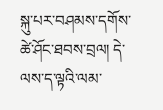སྐུ་པར་བཤམས་དགོས་ཚེ་ཤོང་ཐབས་བྲལ། དེ་ལས་ད་ལྟའི་ལམ་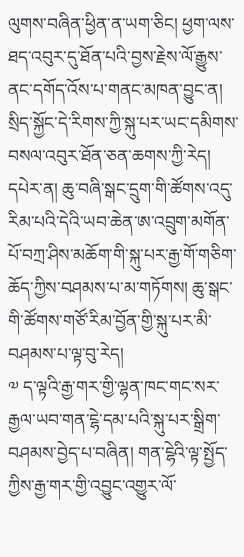ལུགས་བཞིན་ཕྱིན་ན་ཡག་ཅིང། ཕྱག་ལས་ཐད་འབུར་དུ་ཐོན་པའི་བྱས་རྗེས་ལོ་རྒྱུས་ནང་དགོད་འོས་པ་གནང་མཁན་བྱུང་ན། སྲིད་སྐྱོང་དེ་རིགས་ཀྱི་སྐུ་པར་ཡང་དམིགས་བསལ་འབུར་ཐོན་ཅན་ཆགས་ཀྱི་རེད། དཔེར་ན། ཆུ་བཞི་སྒང་དྲུག་གི་ཚོགས་འདུ་རིམ་པའི་དེའི་ཡབ་ཆེན་ཨ་འབྲུག་མགོན་པོ་བཀྲ་ཤིས་མཆོག་གི་སྐུ་པར་རྒྱ་གོ་གཅིག་ཆོད་ཀྱིས་བཤམས་པ་མ་གཏོགས། ཆུ་སྒང་གི་ཚོགས་གཙོ་རིམ་བྱོན་གྱི་སྐུ་པར་མི་བཤམས་པ་ལྟ་བུ་རེད།
༧ ད་ལྟའི་རྒྱ་གར་གྱི་ལྷན་ཁང་གང་སར་རྒྱལ་ཡབ་གན་ངྷེ་དམ་པའི་སྐུ་པར་སྒྲིག་བཤམས་བྱེད་པ་བཞིན། གན་ངྷེའི་ལྟ་སྤྱོད་ཀྱིས་རྒྱ་གར་གྱི་འབྱུང་འགྱུར་ལོ་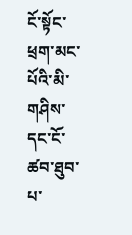ངོ་སྟོང་ཕྲག་མང་པོའི་མི་གཤིས་དང་ངོ་ཚབ་ཐུབ་པ་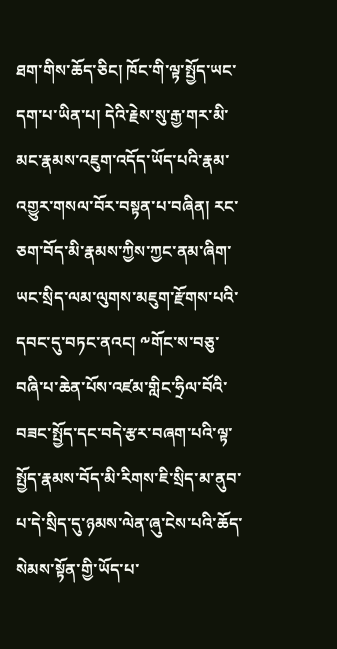ཐག་གིས་ཆོད་ཅིང། ཁོང་གི་ལྟ་སྤྱོད་ཡང་དག་པ་ཡིན་པ། དེའི་རྗེས་སུ་རྒྱ་གར་མི་མང་རྣམས་འཇུག་འདོད་ཡོད་པའི་རྣམ་འགྱུར་གསལ་བོར་བསྟན་པ་བཞིན། རང་ཅག་བོད་མི་རྣམས་ཀྱིས་ཀྱང་ནམ་ཞིག་ཡང་སྲིད་ལམ་ལུགས་མཇུག་རྫོགས་པའི་དབང་དུ་བཏང་ནའང། ༸གོང་ས་བཅུ་བཞི་པ་ཆེན་པོས་འཛམ་གླིང་ཧྲིལ་བོའི་བཟང་སྤྱོད་དང་བདེ་རྩར་བཞག་པའི་ལྟ་སྤྱོད་རྣམས་བོད་མི་རིགས་ཇི་སྲིད་མ་ནུབ་པ་དེ་སྲིད་དུ་ཉམས་ལེན་ཞུ་ངེས་པའི་ཆོད་སེམས་སྟོན་གྱི་ཡོད་པ་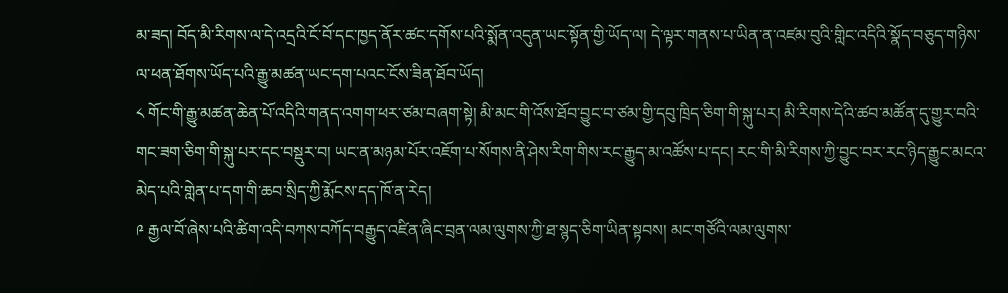མ་ཟད། བོད་མི་རིགས་ལ་དེ་འདྲའི་ངོ་བོ་དང་ཁྱད་ནོར་ཚང་དགོས་པའི་སྨོན་འདུན་ཡང་སྟོན་གྱི་ཡོད་ལ། དེ་ལྟར་གནས་པ་ཡིན་ན་འཛམ་བུའི་གླིང་འདིའི་སྣོད་བཅུད་གཉིས་ལ་ཕན་ཐོགས་ཡོད་པའི་རྒྱུ་མཚན་ཡང་དག་པའང་ངོས་ཟིན་ཐོབ་ཡོད།
༨ གོང་གི་རྒྱུ་མཚན་ཆེན་པོ་འདིའི་གནད་འགག་ཕར་ཙམ་བཞག་སྟེ། མི་མང་གི་འོས་ཐོབ་བྱུང་བ་ཙམ་གྱི་དབུ་ཁྲིད་ཅིག་གི་སྐུ་པར། མི་རིགས་དེའི་ཚབ་མཚོན་དུ་གྱུར་བའི་གང་ཟག་ཅིག་གི་སྐུ་པར་དང་བསྡུར་བ། ཡང་ན་མཉམ་པོར་འཇོག་པ་སོགས་ནི་ཤེས་རིག་གིས་རང་རྒྱུད་མ་འཚོས་པ་དང། རང་གི་མི་རིགས་ཀྱི་བྱུང་བར་རང་ཉིད་རྒྱུང་མངའ་མེད་པའི་གླེན་པ་དག་གི་ཆབ་སྲིད་ཀྱི་རྨོངས་དད་ཁོ་ན་རེད།
༩ རྒྱལ་བོ་ཞེས་པའི་ཚིག་འདི་བཀས་བཀོད་བརྒྱུད་འཛིན་ཞིང་བྲན་ལམ་ལུགས་ཀྱི་ཐ་སྙད་ཅིག་ཡིན་སྟབས། མང་གཙོའི་ལམ་ལུགས་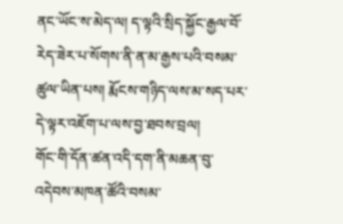ནང་ཡོང་ས་མེད་ལ། ད་ལྟའི་སྲིད་སྐྱོང་རྒྱལ་བོ་རེད་ཟེར་པ་སོགས་ནི་ན་མ་རྒྱས་པའི་བསམ་ཚུལ་ཡིན་པས། རྨོངས་གཉིད་ལས་མ་སད་པར་དེ་ལྟར་འཇོག་པ་ལས་བྱ་ཐབས་བྲལ།
གོང་གི་དོན་ཚན་འདི་དག་ནི་མཆན་བུ་འདེབས་མཁན་ཚོའི་བསམ་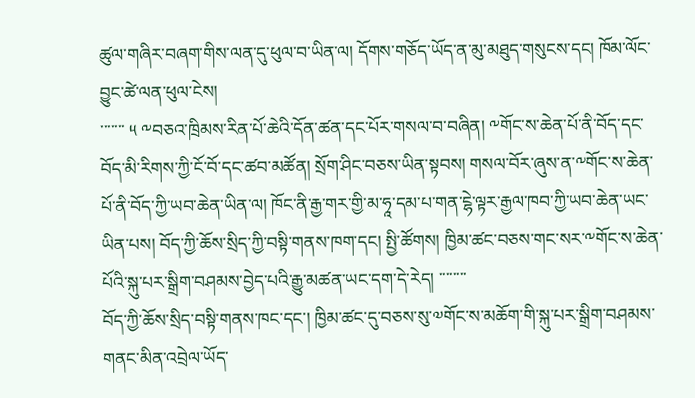ཚུལ་གཞིར་བཞག་གིས་ལན་དུ་ཕུལ་བ་ཡིན་ལ། དོགས་གཅོད་ཡོད་ན་མུ་མཐུད་གསུངས་དང། ཁོམ་ལོང་བྱུང་ཚེ་ལན་ཕུལ་ངེས།
་་་་་་་ ༥ ༸བཅའ་ཁྲིམས་རིན་པོ་ཆེའི་དོན་ཚན་དང་པོར་གསལ་བ་བཞིན། ༸གོང་ས་ཆེན་པོ་ནི་བོད་དང་བོད་མི་རིགས་ཀྱི་ངོ་བོ་དང་ཚབ་མཚོན། སྲོག་ཤིང་བཅས་ཡིན་སྟབས། གསལ་བོར་ཞུས་ན་༸གོང་ས་ཆེན་པོ་ནི་བོད་ཀྱི་ཡབ་ཆེན་ཡིན་ལ། ཁོང་ནི་རྒྱ་གར་གྱི་མ་ཧཱ་དམ་པ་གན་ངྷེ་ལྟར་རྒྱལ་ཁབ་ཀྱི་ཡབ་ཆེན་ཡང་ཡིན་པས། བོད་ཀྱི་ཆོས་སྲིད་ཀྱི་བསྟི་གནས་ཁག་དང། སྤྱི་ཚོགས། ཁྱིམ་ཚང་བཅས་གང་སར་༸གོང་ས་ཆེན་པོའི་སྐུ་པར་སྒྲིག་བཤམས་བྱེད་པའི་རྒྱུ་མཚན་ཡང་དག་དེ་རེད། ་་་་་་་་
བོད་ཀྱི་ཆོས་སྲིད་བསྟི་གནས་ཁང་དང་། ཁྱིམ་ཚང་དུ་བཅས་སུ་༧གོང་ས་མཆོག་གི་སྐུ་པར་སྒྲིག་བཤམས་གནང་མིན་འབྲེལ་ཡོད་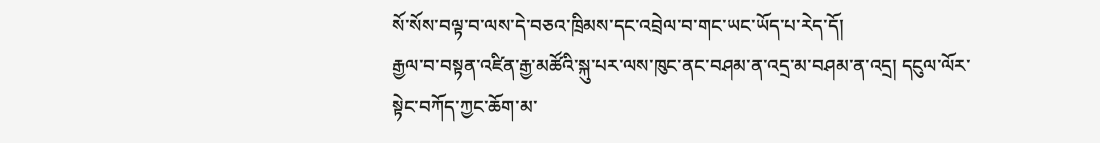སོ་སོས་བལྟ་བ་ལས་དེ་བཅའ་ཁྲིམས་དང་འབྲེལ་བ་གང་ཡང་ཡོད་པ་རེད་དོ།
རྒྱལ་བ་བསྟན་འཛིན་རྒྱ་མཚོའི་སྐུ་པར་ལས་ཁུང་ནང་བཤམ་ན་འདྲ་མ་བཤམ་ན་འདྲ། དངུལ་ལོར་སྟེང་བཀོད་ཀྱང་ཆོག་མ་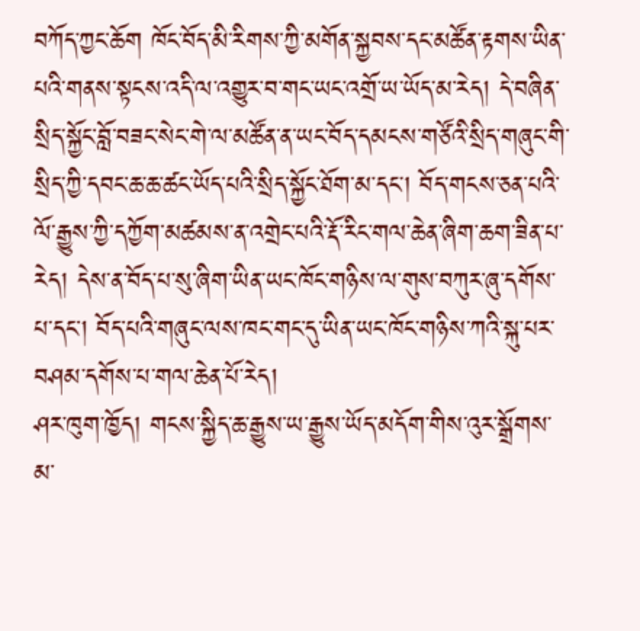བཀོད་ཀྱང་ཆོག ཁོང་བོད་མི་རིགས་ཀྱི་མགོན་སྐྱབས་དང་མཚོན་རྟགས་ཡིན་པའི་གནས་སྟངས་འདི་ལ་འགྱུར་བ་གང་ཡང་འགྲོ་ཡ་ཡོད་མ་རེད། དེ་བཞིན་སྲིད་སྐྱོང་བློ་བཟང་སེང་གེ་ལ་མཚོན་ན་ཡང་བོད་དམངས་གཙོའི་སྲིད་གཞུང་གི་སྲིད་ཀྱི་དབང་ཆ་ཆ་ཚང་ཡོད་པའི་སྲིད་སྐྱོང་ཐོག་མ་དང་། བོད་གངས་ཅན་པའི་ལོ་རྒྱུས་ཀྱི་དཀྱོག་མཚམས་ན་འགྲེང་པའི་རྡོ་རིང་གལ་ཆེན་ཞིག་ཆག་ཟིན་པ་རེད། དེས་ན་བོད་པ་སུ་ཞིག་ཡིན་ཡང་ཁོང་གཉིས་ལ་གུས་བཀུར་ཞུ་དགོས་པ་དང་། བོད་པའི་གཞུང་ལས་ཁང་གང་དུ་ཡིན་ཡང་ཁོང་གཉིས་ཀའི་སྐུ་པར་བཤམ་དགོས་པ་གལ་ཆེན་པོ་རེད།
ཤར་ཁུག་ཁྱོད། གངས་སྐྱིད་ཆ་རྒྱུས་ཡ་རྒྱུས་ཡོད་མདོག་གིས་འུར་སྒྲོགས་མ་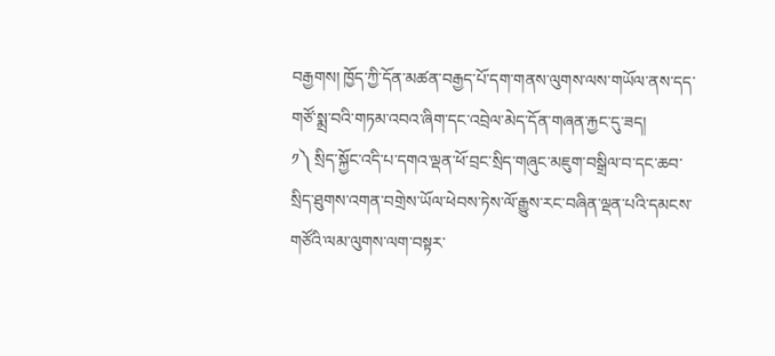བརྒྱགས། ཁྱོད་ཀྱི་དོན་མཚན་བརྒྱད་པོ་དག་གནས་ལུགས་ལས་གཡོལ་ནས་དད་གཙོ་སྨྲ་བའི་གཏམ་འབའ་ཞིག་དང་འབྲེལ་མེད་དོན་གཞན་རྐྱང་དུ་ཟད།
༡༽ སྲིད་སྐྱོང་འདི་པ་དགའ་ལྡན་ཕོ་བྲང་སྲིད་གཞུང་མཇུག་བསྒྲིལ་བ་དང་ཆབ་སྲིད་ཐུགས་འགན་བགྲེས་ཡོལ་ཕེབས་ཏེས་ལོ་རྒྱུས་རང་བཞིན་ལྡན་པའི་དམངས་གཙོའི་ལམ་ལུགས་ལག་བསྟར་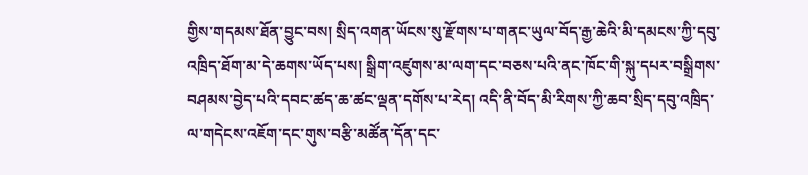གྱིས་གདམས་ཐོན་བྱུང་བས། སྲིད་འགན་ཡོངས་སུ་རྫོགས་པ་གནང་ཡུལ་བོད་རྒྱ་ཆེའི་མི་དམངས་ཀྱི་དབུ་འཁྲིད་ཐོག་མ་དེ་ཆགས་ཡོད་པས། སྒྲིག་འཛུགས་མ་ལག་དང་བཅས་པའི་ནང་ཁོང་གི་སྐུ་དཔར་བསྒྲིགས་བཤམས་བྱེད་པའི་དབང་ཚད་ཆ་ཚང་ལྡན་དགོས་པ་རེད། འདི་ནི་བོད་མི་རིགས་ཀྱི་ཆབ་སྲིད་དབུ་འཁྲིད་ལ་གདེངས་འཇོག་དང་གུས་བརྩི་མཚོན་དོན་དང་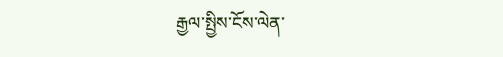རྒྱལ་སྤྱིས་ངོས་ལེན་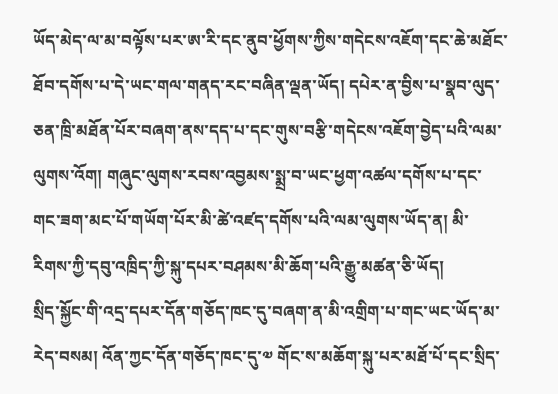ཡོད་མེད་ལ་མ་བལྟོས་པར་ཨ་རི་དང་ནུབ་ཕྱོགས་ཀྱིས་གདེངས་འཇོག་དང་ཆེ་མཐོང་ཐོབ་དགོས་པ་དེ་ཡང་གལ་གནད་རང་བཞིན་ལྡན་ཡོད། དཔེར་ན་བྱིས་པ་སྣབ་ལུད་ཅན་ཁྲི་མཐོན་པོར་བཞག་ནས་དད་པ་དང་གུས་བརྩི་གདེངས་འཇོག་བྱེད་པའི་ལམ་ལུགས་འོག། གཞུང་ལུགས་རབས་འབྱམས་སྨྲ་བ་ཡང་ཕྱག་འཚལ་དགོས་པ་དང་གང་ཟག་མང་པོ་གཡོག་པོར་མི་ཚེ་འཛད་དགོས་པའི་ལམ་ལུགས་ཡོད་ན། མི་རིགས་ཀྱི་དབུ་འཁྲིད་ཀྱི་སྐུ་དཔར་བཤམས་མི་ཆོག་པའི་རྒྱུ་མཚན་ཅི་ཡོད།
སྲིད་སྐྱོང་གི་འདྲ་དཔར་དོན་གཅོད་ཁང་དུ་བཞག་ན་མི་འགྲིག་པ་གང་ཡང་ཡོད་མ་རེད་བསམ། འོན་ཀྱང་དོན་གཅོད་ཁང་དུ་༧ གོང་ས་མཆོག་སྐུ་པར་མཐོ་པོ་དང་སྲིད་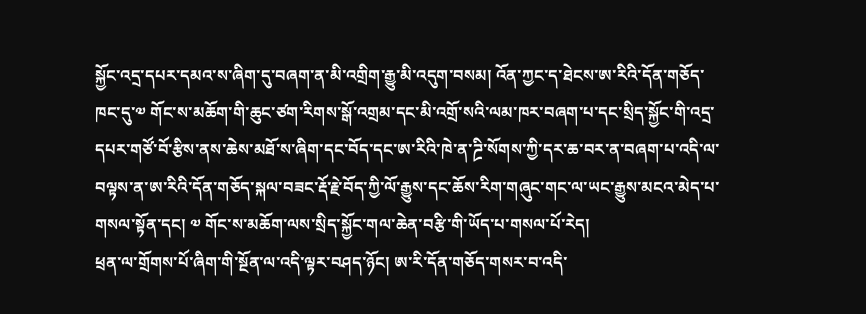སྐྱོང་འདྲ་དཔར་དམའ་ས་ཞིག་དུ་བཞག་ན་མི་འགྲིག་རྒྱུ་མི་འདུག་བསམ། འོན་ཀྱང་ད་ཐེངས་ཨ་རིའི་དོན་གཅོད་ཁང་དུ་༧ གོང་ས་མཆོག་གི་ཆུང་ཙག་རིགས་སྒོ་འགྲམ་དང་མི་འགྲོ་སའི་ལམ་ཁར་བཞག་པ་དང་སྲིད་སྐྱོང་གི་འདྲ་དཔར་གཙོ་བོ་རྩིས་ནས་ཆེས་མཐོ་ས་ཞིག་དང་བོད་དང་ཨ་རིའི་ཁེ་ན་ཌྲི་སོགས་ཀྱི་དར་ཆ་བར་ན་བཞག་པ་འདི་ལ་བལྟས་ན་ཨ་རིའི་དོན་གཅོད་སྐལ་བཟང་རྡོ་རྗེ་བོད་ཀྱི་ལོ་རྒྱུས་དང་ཆོས་རིག་གཞུང་གང་ལ་ཡང་རྒྱུས་མངའ་མེད་པ་གསལ་སྟོན་དང། ༧ གོང་ས་མཆོག་ལས་སྲིད་སྐྱོང་གལ་ཆེན་བརྩི་གི་ཡོད་པ་གསལ་པོ་རེད།
ཕྲན་ལ་གྲོགས་པོ་ཞིག་གི་སྔོན་ལ་འདི་ལྟར་བཤད་ཉོང། ཨ་རི་དོན་གཅོད་གསར་བ་འདི་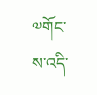༧གོང་ས་འདི་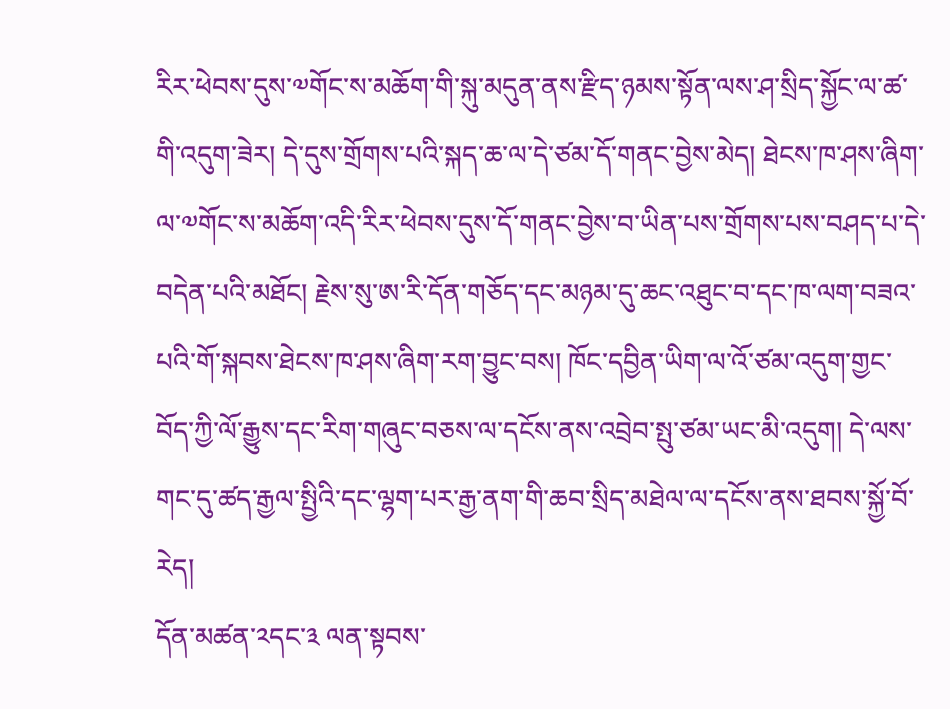རིར་ཕེབས་དུས་༧གོང་ས་མཆོག་གི་སྐུ་མདུན་ནས་རྫིད་ཉམས་སྟོན་ལས་ཤ་སྲིད་སྐྱོང་ལ་ཚ་གི་འདུག་ཟེར། དེ་དུས་གྲོགས་པའི་སྐད་ཆ་ལ་དེ་ཙམ་དོ་གནང་བྱེས་མེད། ཐེངས་ཁ་ཤས་ཞིག་ལ་༧གོང་ས་མཆོག་འདི་རིར་ཕེབས་དུས་དོ་གནང་བྱེས་བ་ཡིན་པས་གྲོགས་པས་བཤད་པ་དེ་བདེན་པའི་མཐོང། རྗེས་སུ་ཨ་རི་དོན་གཅོད་དང་མཉམ་དུ་ཆང་འཐུང་བ་དང་ཁ་ལག་བཟའ་པའི་གོ་སྐབས་ཐེངས་ཁ་ཤས་ཞིག་རག་བྱུང་བས། ཁོང་དབྱིན་ཡིག་ལ་འོ་ཙམ་འདུག་གྱང་བོད་ཀྱི་ལོ་རྒྱུས་དང་རིག་གཞུང་བཅས་ལ་དངོས་ནས་འབྲེབ་སྤུ་ཙམ་ཡང་མི་འདུག། དེ་ལས་གང་དུ་ཚད་རྒྱལ་སྤྱིའི་དང་ལྷག་པར་རྒྱ་ནག་གི་ཆབ་སྲིད་མཐེལ་ལ་དངོས་ནས་ཐབས་སྐྱོ་བོ་རེད།
དོན་མཚན་༢དང་༣ ལན་སྟབས་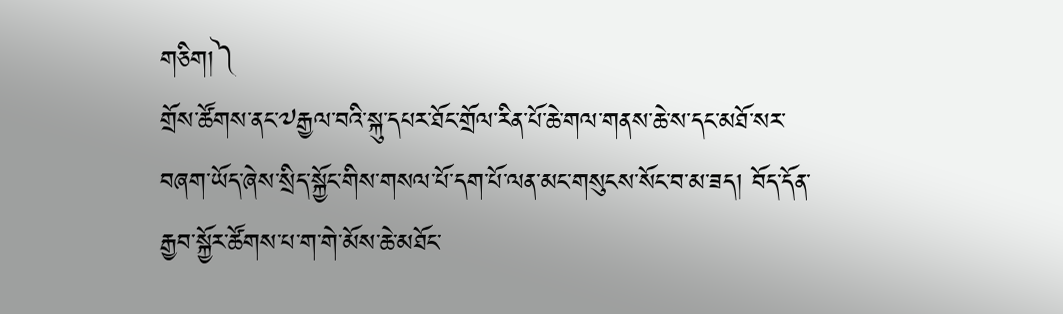གཅིག།༽
གྲོས་ཚོགས་ནང་༧རྒྱལ་བའི་སྐུ་དཔར་ཐོང་གྲོལ་རིན་པོ་ཆེ་གལ་གནས་ཆེ་ས་དང་མཐོ་སར་བཞག་ཡོད་ཞེས་སྲིད་སྐྱོང་གིས་གསལ་པོ་དག་པོ་ལན་མང་གསུངས་སོང་བ་མ་ཟད། བོད་དོན་རྒྱབ་སྐྱོར་ཚོགས་པ་ག་གེ་མོས་ཆེ་མཐོང་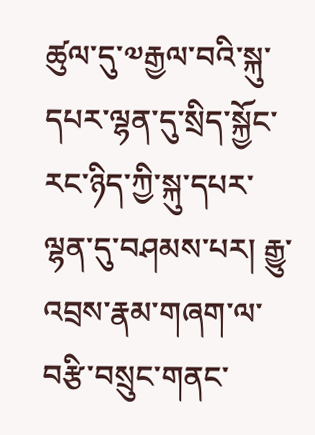ཚུལ་དུ་༧རྒྱལ་བའི་སྐུ་དཔར་ལྷན་དུ་སྲིད་སྐྱོང་རང་ཉིད་ཀྱི་སྐུ་དཔར་ལྷན་དུ་བཤམས་པར། རྒྱུ་འབྲས་རྣམ་གཞག་ལ་བརྩི་བསྲུང་གནང་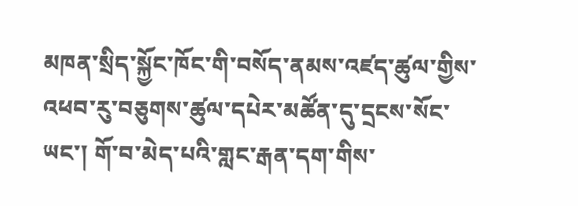མཁན་སྲིད་སྐྱོང་ཁོང་གི་བསོད་ནམས་འཛད་ཚུལ་གྱིས་འཕབ་རུ་བཅུགས་ཚུལ་དཔེར་མཚོན་དུ་དྲངས་སོང་ཡང་། གོ་བ་མེད་པའི་གླང་རྒན་དག་གིས་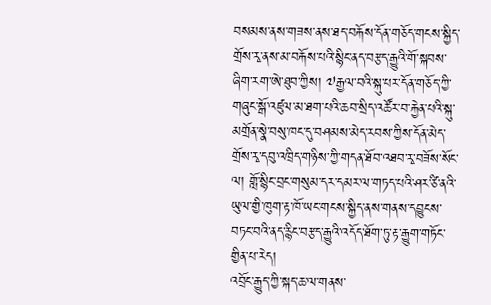བསམས་ནས་གཟས་ནས་ཐད་བརྐོས་དོན་གཅོད་གངས་སྐྱིད་གྲོས་རྭ་ནས་མ་བརྐོས་པའི་སྙིང་ནད་བརྩད་རྒྱུའི་གོ་སྐབས་ཞིག་རག་ཨེ་ཐུབ་ཀྱིས། ༧རྒྱལ་བའི་སྐུ་པར་དོན་གཅོད་ཀྱི་གཞུང་སྒོ་འཛུལ་མ་ཐག་པའི་ཆབ་སྲིད་འཚོར་བ་རྐྱེན་པའི་སྐུ་མགྲོན་སྣེ་བསུ་ཁང་དུ་བཤམས་མེད་རབས་ཀྱིས་དོན་མེད་གྲོས་རྭ་དབུ་འཁྲིད་གཉིས་ཀྱི་གདན་ཐོབ་འཐབ་རྭ་བཟོས་སོང་ལ། གློ་སྙིང་བྲང་གསུམ་དར་དམར་ལ་གཏད་པའི་ཤར་ཙི་ནའི་ཡུལ་གྱི་ཁུག་རྟ་ཁོ་ཡང་གངས་སྐྱིད་ནས་གནས་དབྱུངས་བཏང་བའི་ནད་རྙིང་བརྩད་རྒྱུའི་འདོད་ཐོག་ཏུ་རྟ་རྒྱུག་གཏོང་གྱིན་པ་རེད།
འབྲོང་རྒྱུད་ཀྱི་སྐད་ཆ་ལ་གནས་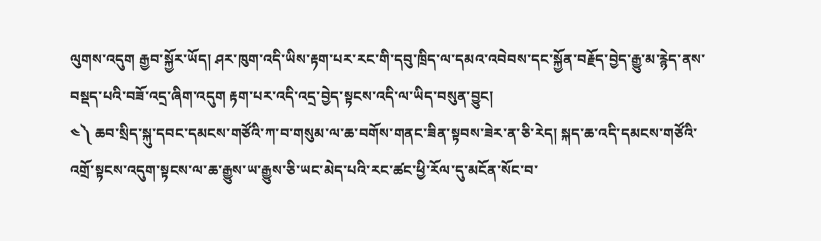ལུགས་འདུག རྒྱབ་སྐྱོར་ཡོད། ཤར་ཁུག་འདི་ཡིས་རྟག་པར་རང་གི་དབུ་ཁྲིད་ལ་དམའ་འབེབས་དང་སྐྱོན་བརྗོད་བྱེད་རྒྱུ་མ་རྙེད་ནས་བསྡད་པའི་བཟོ་འདྲ་ཞིག་འདུག རྟག་པར་འདི་འདྲ་བྱེད་སྟངས་འདི་ལ་ཡིད་བསུན་བྱུང།
༤༽ ཆབ་སྲིད་སྐུ་དབང་དམངས་གཙོའི་ཀ་བ་གསུམ་ལ་ཆ་བགོས་གནང་ཟིན་སྟབས་ཟེར་ན་ཅི་རེད། སྐད་ཆ་འདི་དམངས་གཙོའི་འགྲོ་སྟངས་འདུག་སྟངས་ལ་ཆ་རྒྱུས་ཡ་རྒྱུས་ཅི་ཡང་མེད་པའི་རང་ཚང་ཕྱི་རོལ་དུ་མངོན་སོང་བ་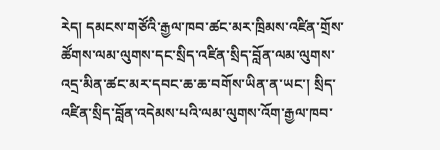རེད། དམངས་གཙོའི་རྒྱལ་ཁབ་ཚང་མར་ཁྲིམས་འཛིན་གྲོས་ཚོགས་ལམ་ལུགས་དང་སྲིད་འཛིན་སྲིད་བློན་ལམ་ལུགས་འདྲ་མིན་ཚང་མར་དབང་ཆ་ཆ་བགོས་ཡིན་ན་ཡང་། སྲིད་འཛིན་སྲིད་བློན་འདེམས་པའི་ལམ་ལུགས་འོག་རྒྱལ་ཁབ་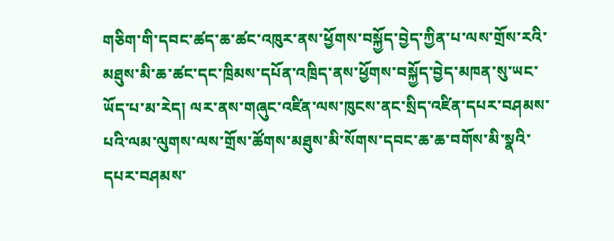གཅིག་གི་དབང་ཚད་ཆ་ཚང་འཁུར་ནས་ཕྱོགས་བསྐྱོད་བྱེད་ཀྱིན་པ་ལས་གྲོས་རའི་མཐུས་མི་ཆ་ཚང་དང་ཁྲིམས་དཔོན་འཁྲིད་ནས་ཕྱོགས་བསྐྱོད་བྱེད་མཁན་སུ་ཡང་ཡོད་པ་མ་རེད། ལར་ནས་གཞུང་འཛིན་ལས་ཁུངས་ནང་སྲིད་འཛིན་དཔར་བཤམས་པའི་ལམ་ལུགས་ལས་གྲོས་ཚོགས་མཐུས་མི་སོགས་དབང་ཆ་ཆ་བགོས་མི་སྣའི་དཔར་བཤམས་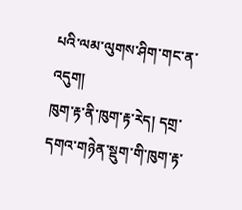པའི་ལམ་ལུགས་ཤིག་གང་ན་འདུག།
ཁུག་རྟ་ནི་ཁུག་རྟ་རེད། དགྲ་དགའ་གཉེན་སྡུག་གི་ཁུག་རྟ་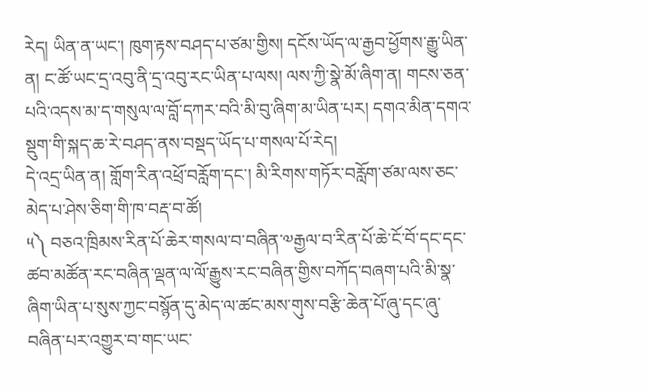རེད། ཡིན་ན་ཡང་། ཁུག་རྟས་བཤད་པ་ཙམ་གྱིས། དངོས་ཡོད་ལ་རྒྱབ་ཕྱོགས་རྒྱུ་ཡིན་ན། ང་ཚོ་ཡང་དྲ་འབུ་ནི་དྲ་འབུ་རང་ཡིན་པ་ལས། ལས་ཀྱི་སྣེ་མོ་ཞིག་ན། གངས་ཅན་པའི་འདས་མ་ད་གསུལ་ལ་བློ་དཀར་བའི་མི་བུ་ཞིག་མ་ཡིན་པར། དགའ་མིན་དགའ་སྡུག་གི་སྐད་ཆ་རེ་བཤད་ནས་བསྡད་ཡོད་པ་གསལ་པོ་རེད།
དེ་འདྲ་ཡིན་ན། གློག་རིན་འཕྲོ་བརློག་དང་། མི་རིགས་གཏོར་བརློག་ཙམ་ལས་ཅང་མེད་པ་ཤེས་ཅིག་གི་ཁ་བརྡ་བ་ཚོ།
༥༽ བཅའ་ཁྲིམས་རིན་པོ་ཆེར་གསལ་བ་བཞིན་༧རྒྱལ་བ་རིན་པོ་ཆེ་ངོ་བོ་དང་དང་ཚབ་མཚོན་རང་བཞིན་ལྡན་ལ་ལོ་རྒྱུས་རང་བཞིན་གྱིས་བཀོད་བཞག་པའི་མི་སྣ་ཞིག་ཡིན་པ་སུས་ཀྱང་བསྙོན་དུ་མེད་ལ་ཚང་མས་གུས་བརྩི་ཆེན་པོ་ཞུ་དང་ཞུ་བཞིན་པར་འགྱུར་བ་གང་ཡང་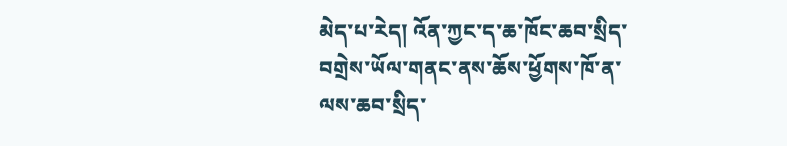མེད་པ་རེད། འོན་ཀྱང་ད་ཆ་ཁོང་ཆབ་སྲིད་བགྲེས་ཡོལ་གནང་ནས་ཆོས་ཕྱོགས་ཁོ་ན་ལས་ཆབ་སྲིད་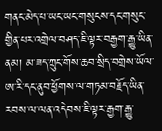གནང་མེད་པ་ཡང་ཡང་གསུངས་དང་གསུང་གྱིན་པར་འགྲེལ་བཤད་ཇི་ལྟར་བརྒྱག་རྒྱུ་ཡིན་ནམ། མ་ཟད་ཀྲུང་གོས་ཆབ་སྲིད་བགྲེས་ཡོལ་ཨ་རི་དང་ནུབ་ཕྱོགས་ལ་གཏམ་བརྗོད་ཡིན་རབས་ལ་ལན་འདེབས་ཇི་ལྟར་རྒྱག་རྒྱུ་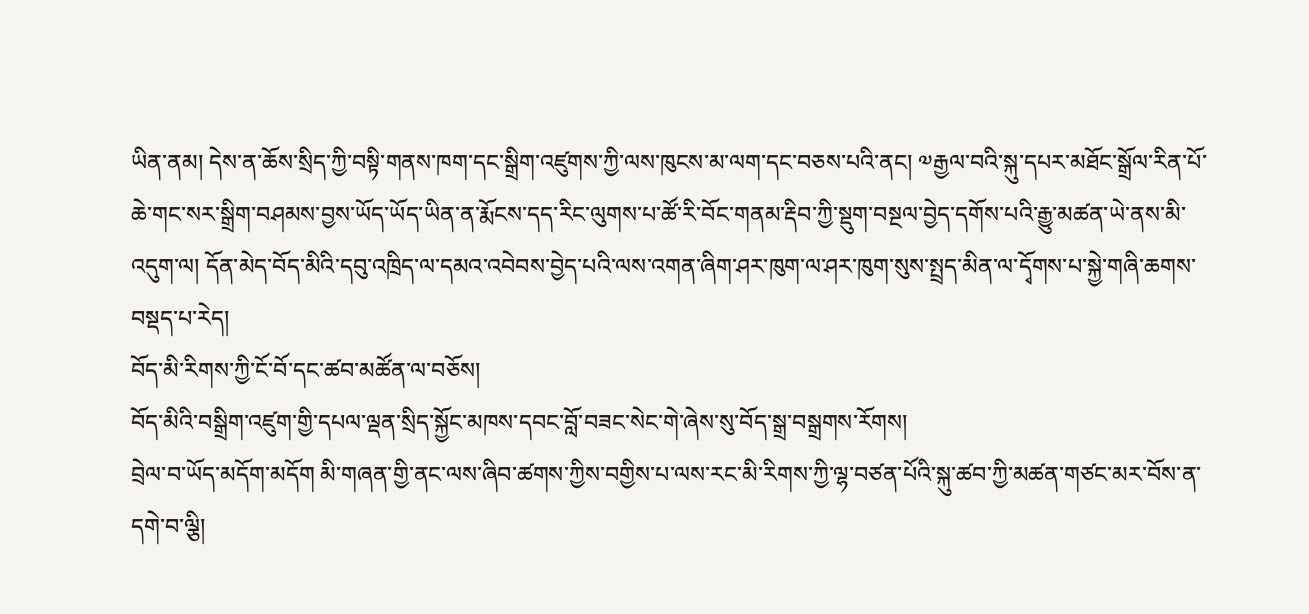ཡིན་ནམ། དེས་ན་ཆོས་སྲིད་ཀྱི་བསྟི་གནས་ཁག་དང་སྒྲིག་འཛུགས་ཀྱི་ལས་ཁུངས་མ་ལག་དང་བཅས་པའི་ནང། ༧རྒྱལ་བའི་སྐུ་དཔར་མཐོང་སྒྲོལ་རིན་པོ་ཆེ་གང་སར་སྒྲིག་བཤམས་བྱས་ཡོད་ཡོད་ཡིན་ན་རྨོངས་དད་རིང་ལུགས་པ་ཚོ་རི་བོང་གནམ་རྡིབ་ཀྱི་སྡུག་བསྔལ་བྱེད་དགོས་པའི་རྒྱུ་མཚན་ཡེ་ནས་མི་འདུག་ལ། དོན་མེད་བོད་མིའི་དབུ་འཁྲིད་ལ་དམའ་འབེབས་བྱེད་པའི་ལས་འགན་ཞིག་ཤར་ཁུག་ལ་ཤར་ཁུག་སུས་སྤྲད་མིན་ལ་དྭོགས་པ་སྐྱེ་གཞི་ཆགས་བསྡད་པ་རེད།
བོད་མི་རིགས་ཀྱི་ངོ་བོ་དང་ཚབ་མཚོན་ལ་བཅོས།
བོད་མིའི་བསྒྲིག་འཛུག་གྱི་དཔལ་ལྡན་སྲིད་སྐྱོང་མཁས་དབང་བློ་བཟང་སེང་གེ་ཞེས་སུ་བོད་སྒྲ་བསྒྲགས་རོགས།
བྲེལ་བ་ཡོད་མདོག་མདོག མི་གཞན་གྱི་ནང་ལས་ཞིབ་ཚགས་ཀྱིས་བགྱིས་པ་ལས་རང་མི་རིགས་ཀྱི་ལྷ་བཙན་པོའི་སྐུ་ཚབ་ཀྱི་མཚན་གཙང་མར་བོས་ན་དགེ་བ་ལྕི།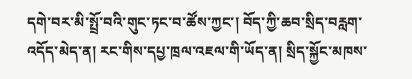དགེ་བར་མི་སྤྲོ་བའི་གུང་ཏང་བ་ཚོས་ཀྱང་། བོད་ཀྱི་ཆབ་སྲིད་བརླག་འདོད་མེད་ན། རང་གིས་དཔྱ་ཁྲལ་འཇལ་གི་ཡོད་ན། སྲིད་སྐྱོང་མཁས་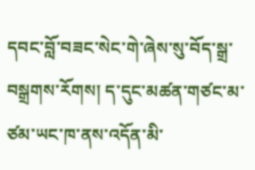དབང་བློ་བཟང་སེང་གེ་ཞེས་སུ་བོད་སྒྲ་བསྒྲགས་རོགས། ད་དུང་མཚན་གཙང་མ་ཙམ་ཡང་ཁ་ནས་འདོན་མི་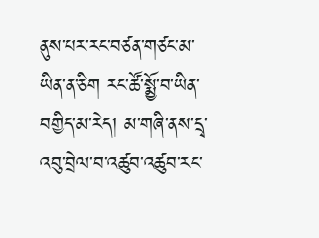ནུས་པར་རང་བཙན་གཙང་མ་ཡིན་ན་ཅིག རང་ཚོ་སྨྱོ་བ་ཡིན་བགྱིད་མ་རེད། མ་གཞི་ནས་དྲྭ་འབུ་བྲེལ་བ་འཚུབ་འཚུབ་རང་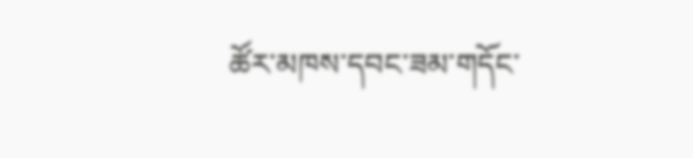ཚོར་མཁས་དབང་ཟམ་གདོང་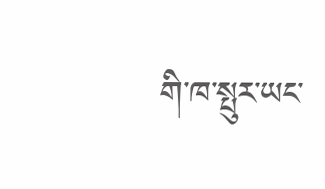གི་ཁ་སྤུར་ཡང་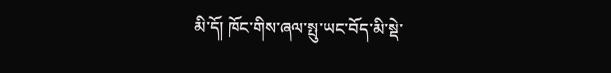མི་དོ། ཁོང་གིས་ཞལ་སྤུ་ཡང་བོད་མི་སྡེ་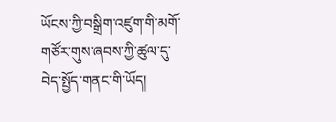ཡོངས་ཀྱི་བསྒྲིག་འཛུག་གི་མགོ་གཙོར་གུས་ཞབས་ཀྱི་ཚུལ་དུ་བེད་སྤྱོད་གནང་གི་ཡོད།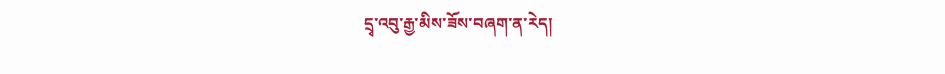དྲྭ་འབུ་རྒྱ་མིས་ཟོས་བཞག་ན་རེད།